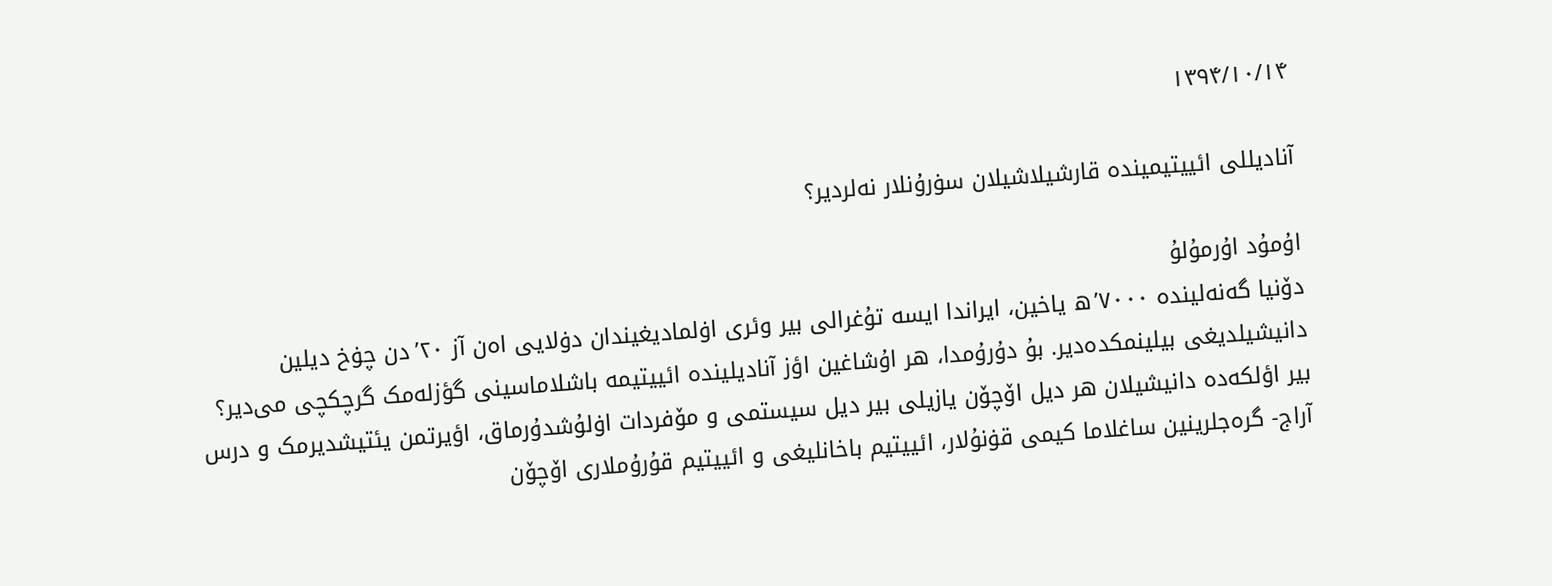۱۳۹۴/۱۰/۱۴

آنادیللی ائییتیمینده قارشیلاشیلان سۏرۇنلار نه‌لردیر؟

اۇمۇد اۇرمۇلۇ
دۆنیا گه‌نه‌لینده ۷۰۰۰’ه یاخین، ایراندا ایسه تۇغرالی بیر وئری اۏلمادیغیندان دۏلایی اه‌ن آز ۲۰’دن چۏخ دیلین دانیشیلدیغی بیلینمکده‌دیر. بۇ دۇرۇمدا، هر اۇشاغین اؤز آنادیلینده ائییتیمه باشلاماسینی گؤزله‌مک گرچکچی می‌دیر؟ بیر اؤلکه‌ده دانیشیلان هر دیل اۆچۆن یازیلی بیر دیل سیستمی و مۆفردات اۏلۇشدۇرماق، اؤیرتمن یئتیشدیرمک و درس آراج- گره‌جلرینین ساغلاما کیمی قۏنۇلار، ائییتیم باخانلیغی و ائییتیم قۇرۇملاری اۆچۆن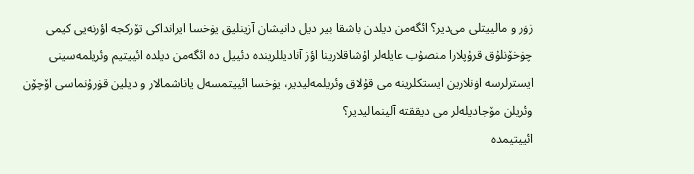زۏر و مالییتلی می‌دیر؟ ائگه‌من دیلدن باشقا بیر دیل دانیشان آزینلیق یۏخسا ایرانداکی تۆرکجه اؤرنه‌یی کیمی چۏخۆنلۇق قرۇپلارا منصۇب عایله‌لر اۇشاقلارینا اؤز آنادیللرینده دئییل ده ائگه‌من دیلده ائییتیم وئریلمه‌سینی ایسترلرسه اۏنلارین ایستکلرینه می قۇلاق وئریلمه‌لیدیر، یۏخسا ائییتمسه‌ل یاناشمالار و دیلین قۏرۇنماسی اۆچۆن وئریلن مۆجادیله‌لر می دیققته آلینمالیدیر؟
ائییتیمده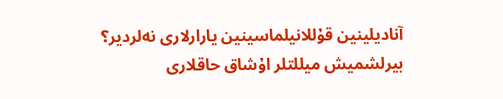آنادیلینین قۇللانیلماسینین یارارلاری نه‌لردیر؟
بیرلشمیش میللتلر اۇشاق حاقلاری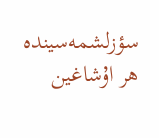سؤزلشمه‌سینده هر اۇشاغین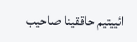ائییتیم حاققینا صاحیب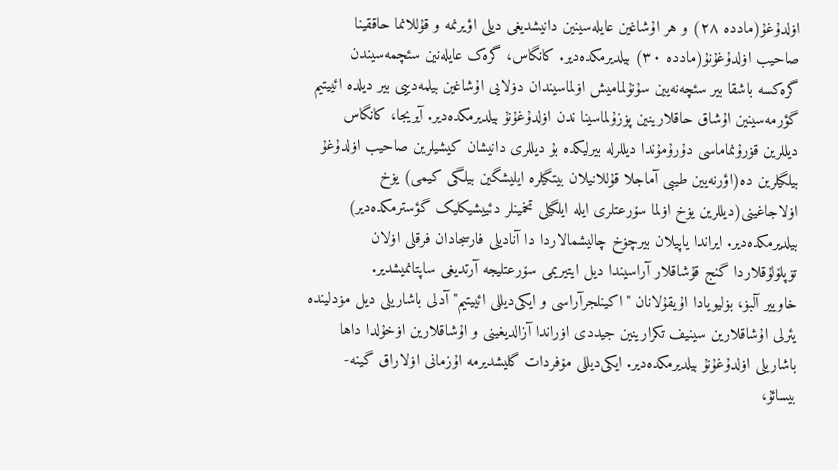اۏلدۇغۇ(مادده ۲۸) و هر اۇشاغین عایله‌سینین دانیشدیغی دیلی اؤیرنمه و قۇللانما حاققینا صاحیب اۏلدۇغۇنۇ(مادده ۳۰) بیلدیرمکده‌دیر. کانگاس، گره‌ک عایله‌نین سئچمه‌سیندن گره‌کسه باشقا بیر سئچه‌نه‌یین سۇنۇلمامیش اۏلماسیندان دۏلایی اۇشاغین بیلمه‌‌دییی بیر دیلده ائییتیم گؤرمه‌سینین اۇشاق حاقلارینین پۏزۇلماسینا ندن اۏلدۇغۇنۇ بیلدیرمکده‌دیر. آیریجا، کانگاس دیللرین قۏرۇنماماسی دۇرۇمۇندا دیللرله بیرلیکده بۇ دیللری دانیشان کیشیلرین صاحیب اۏلدۇغۇ بیلگیلرین ده(اؤرنه‌یین طیبی آماجلا قۇللانیلان بیتگیلره ایلیشگین بیلگی کیمی) یۏخ اۏلاجاغینی(دیللرین یۏخ اۏلما سۆرعتلری ایله ایلگیلی تخمینلر دئییشیکلیک گؤسترمکد‌ه‌دیر) بیلدیرمکده‌دیر. ایراندا یاپیلان بیرچۏخ چالیشمالاردا دا آنادیلی فارسجادان فرقلی اۏلان تۏپلۆلۇقلاردا گنج قۇشاقلار آراسیندا دیل ایتیریمی سۆرعتلیجه آرتدیغی ساپتانمیشدیر.
خاوییر آلبۏ، بۏلیویادا اۇیقۇلانان "اکینلجرآراسی و ایکی‌دیللی ائییتیم" آدلی باشاریلی دیل مۏدلینده یئرلی اۇشاقلارین سینیف تکرارینین جیددی اۏراندا آزالدیغینی و اۇشاقلارین اۏخۇلدا داها باشاریلی اۏلدۇغۇنۇ بیلدیرمکده‌دیر. ایکی‌دیللی مۆفردات گلیشدیرمه اۇزمانی اۏلاراق گینه- بیسائۇ،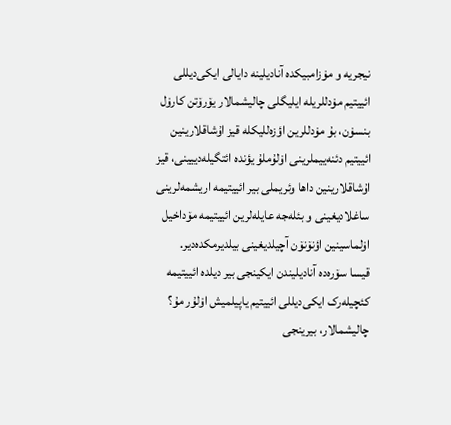نیجریه و مۏزامبیکده آنادیلینه دایالی ایکی‌دیللی ائییتیم مۏدللریله ایلیگلی چالیشمالار یۆرۆتن کارۏل بنسۏن، بۇ مۏدللرین اؤزه‌للیکله قیز اۇشاقلارینین ائییتیم دئنه‌ییملرینی اۏلۇملۇ یؤنده ائتگیله‌دییینی، قیز اۇشاقلارینین داها وئریملی بیر ائییتیمه اریشمه‌لرینی ساغلادیغینی و بئله‌جه عایله‌لرین ائییتیمه مۆداخیل اۏلماسینین اؤنۆنۆن آچیلدیغینی بیلدیرمکده‌دیر.
قیسا سۆره‌ده آنادیلیندن ایکینجی بیر دیلده ائییتیمه کئچیله‌رک ایکی‌دیللی ائییتیم یاپیلمیش اۏلۇر مۇ؟
چالیشمالار، بیرینجی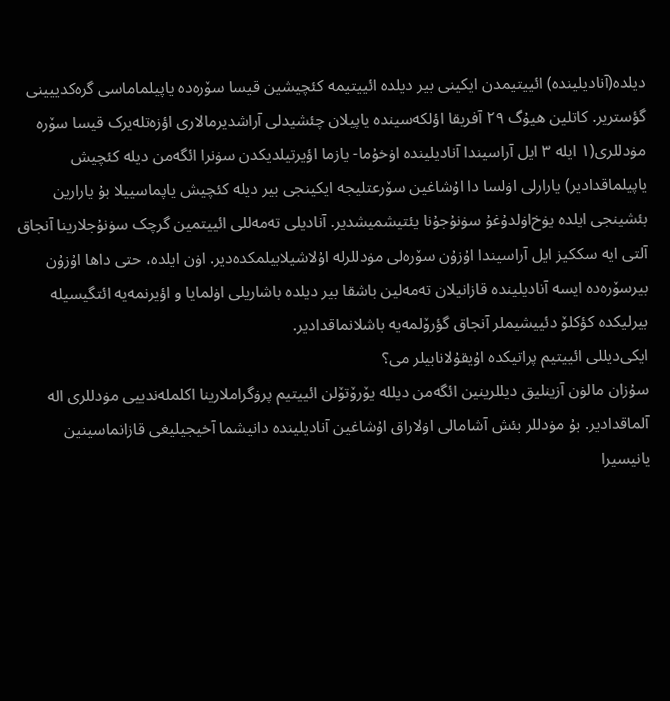دیلده(آنادیلینده) ائییتیمدن ایکینی بیر دیلده ائییتیمه کئچیشین قیسا سۆره‌ده یاپیلماماسی گره‌کدییینی گؤستریر. کاتلین هیۇگ ۲۹ آفریقا اؤلکه‌سینده یاپیلان چئشیدلی آراشدیرمالاری اؤزه‌تله‌یرک قیسا سۆره مۏدللری(۱ ایله ۳ ایل آراسیندا آنادیلینده اۏخۇما- یازما اؤیرتیلدیکدن سۏنرا ائگه‌من دیله کئچیش یاپیلماقدادیر) یارارلی اۏلسا دا اۇشاغین سۆرعتلیجه ایکینجی بیر دیله کئچیش یاپماسییلا بۇ یارارین بئشینجی ایلده یۏخ‌اۏلدۇغۇ سۏنۇجۇنا یئتیشمیشدیر. آنادیلی ته‌مه‌للی ائییتمین گرچک سۏنۇجلارینا آنجاق آلتی ایه سککیز ایل آراسیندا اۇزۇن سۆره‌لی مۏدللرله اۇلاشیلابیلمکده‌دیر. اۏن ایلده، حتی داها اۇزۇن بیرسۆره‌ده ایسه آنادیلینده قازانیلان ته‌مه‌لین باشقا بیر دیلده باشاریلی اۏلمایا و اؤیرنمه‌یه ائتگیسیله بیرلیکده کؤکلۆ دئییشیملر آنجاق گؤرۆلمه‌یه باشلانماقدادیر.
ایکی‌دیللی ائییتیم پراتیکده اۇیقۇلانابیلر می؟
سۇزان مالۏن آزینلیق دیللرینین ائگه‌من دیلله یۆرۆتۆلن ائییتیم پرۏگراملارینا اکلمله‌ندییی مۏدللری اله آلماقدادیر. بۇ مۏدللر بئش آشامالی اۏلاراق اۇشاغین آنادیلینده دانیشما آخیجیلیغی قازانماسینین یانیسیرا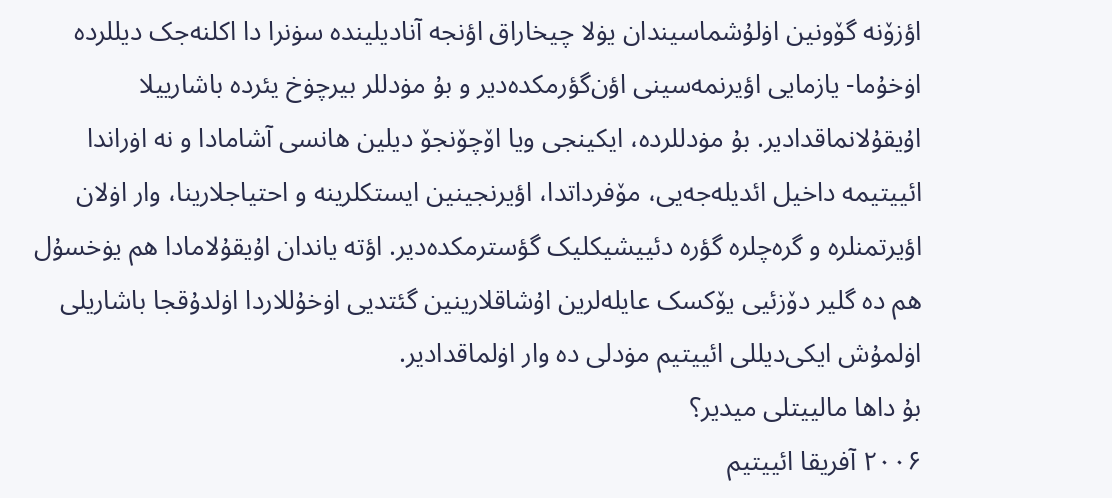اؤزۆنه گۆونین اۏلۇشماسیندان یۏلا چیخاراق اؤنجه آنادیلینده سۏنرا دا اکلنه‌جک دیللرده اۏخۇما- یازمایی اؤیرنمه‌سینی اؤن‌گؤرمکده‌دیر و بۇ مۏدللر بیرچۏخ یئرده باشارییلا اۇیقۇلانماقدادیر. بۇ مۏدللرده، ایکینجی ویا اۆچۆنجۆ دیلین هانسی آشامادا و نه اۏراندا ائییتیمه داخیل ائدیله‌جه‌یی، مۆفرداتدا، اؤیرنجینین ایستکلرینه و احتیاجلارینا، وار اۏلان اؤیرتمنلره و گره‌چلره گؤره دئییشیکلیک گؤسترمکده‌دیر. اؤته یاندان اۇیقۇلامادا هم یۏخسۇل هم ده گلیر دۆزئیی یۆکسک عایله‌لرین اۇشاقلارینین گئتدیی اۏخۇللاردا اۏلدۇقجا باشاریلی اۏلمۇش ایکی‌دیللی ائییتیم مۏدلی ده وار اۏلماقدادیر.
بۇ داها مالییتلی میدیر؟
۲۰۰۶ آفریقا ائییتیم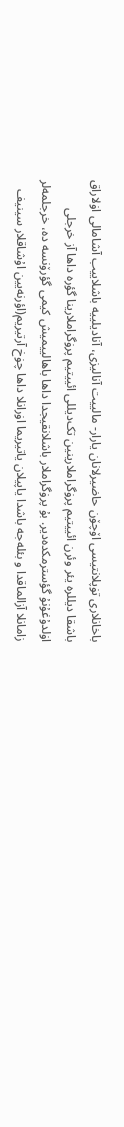باخانلاری تۏپلانتیسی اۆچۆن حاضیرلانان یارار- مالییت آنالیزی، آنادیلییه باشلاییب آشامالی اۏلاراق باشقا دیللره یئر وئرن ائییتیم پرۏگراملارینین تک‌دیللی ائییتیم پرۏگراملارینا گؤره داها آز خرجلی اۏلدۇغۇنۇ گؤسترمکده‌دیر. بۇ پرۏگراملار باشلانقیجدا داها باهالییمیش کیمی گؤرۆنسه ده، خرجلمه‌لر زامانلا آزالماقدا و بئله‌جه باشدا یاپیلان یاتیریما اۏرانلا داها چۏخ آرتیریم(اؤرنه‌یین اۇشاقلار سینیف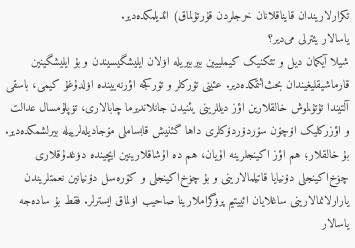تکرارلاریندان قایناقلانان خرجلردن قۇرتۇلماق) ائدیلمکده‌دیر.
یاسالار یئترلی می‌دیر؟
شیلا آیکمان دیل و تئکنیک کیملییین بیربیریله اۏلان ایلیشگیسیندن و بۇ ایلیشگینین قارماشیقلیغیندان بحث‌ائتمکده‌دیر. عئینی تۆرکلر و تۆرکجه اؤرنه‌یینده اۏلدۇغۇ کیمی، باسقی آلتیندا تۇتۇلموش خالقلارین اؤز دیللرینی یئنیدن جانلاندیرما چابالاری، تۏپلۇمسال عدالت و اؤزرکلیک اۆچۆن سۆردۆردۆکلری داها گئنیش قابساملی مۆجادیله‌لرییله بیرلشمکده‌دیر. بۇ خالقلار؛ هم اؤز اکینجلرینه اۇیان، هم ده اۇشاقلارینین ایچینده دۏغدۇقلاری چۏخ‌اکینجلی دۆنیایا قاتیلمالارینی و بۇ چۏخ‌اکینجلی و کۆره‌سل دۆنیانین نعمتلریندن یارارلانمالارینی ساغلایان ائییتیم پرۏگراملارینا صاحیب اۏلماق ایسترلر. فقط بۇ ساده‌جه یاسالار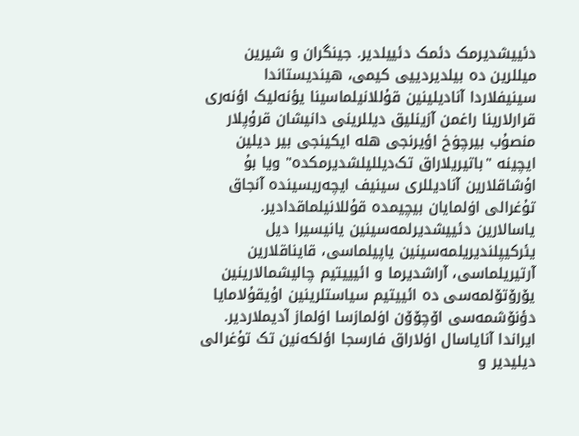دئییشدیرمک دئمک دئییلدیر. جینگران و شیرین میللرین ده بیلدیردییی کیمی، هیندیستاندا سینیفلاردا آنادیلینین قۇللانیلماسینا یؤنه‌لیک اؤنه‌ری قرارلارینا راغمن آزینلیق دیللرینی دانیشان قرۇپلار منصۇب بیرچۏخ اؤیرنجی هله ایکینجی بیر دیلین ایچینه "باتیریلاراق تک‌دیللیلشدیرمکده" ویا بۇ اۇشاقلارین آنادیللری سینیف ایچه‌ریسینده آنجاق تۇغرالی اۏلمایان بیچیمده قۇللانیلماقدادیر. یاسالارین دئییشدیرلمه‌سینین یانیسیرا دیل یئرکیپلندیریلمه‌سینین یاپیلماسی، قایناقلارین آرتیریلماسی، آراشدیرما و ائیییتیم چالیشمالارینین یۆرۆتۆلمه‌سی ده ائییتیم سیاستلرینین اۇیقۇلامایا دؤنۆشمه‌سی اۆچۆۆن اۏلمازسا اۏلماز آدیملاردیر. ایراندا آنایاسال اۏلاراق فارسجا اؤلکه‌نین تک تۇغرالی دیلیدیر و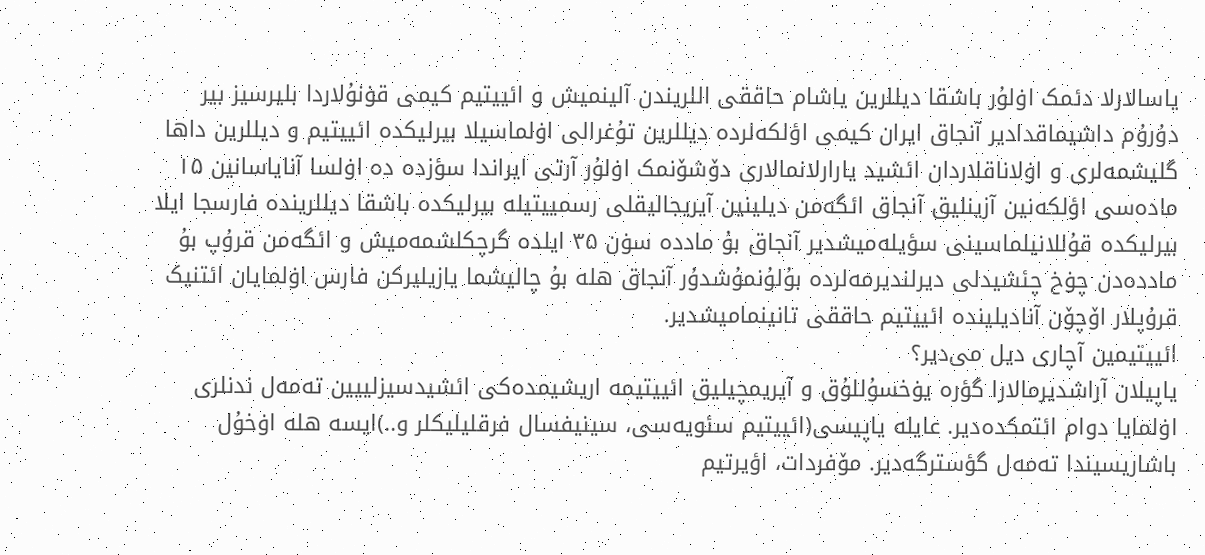یاسالارلا دئمک اۏلۇر باشقا دیللرین یاشام حاققی اللریندن آلینمیش و ائییتیم کیمی قۏنۇلاردا بلیرسیز بیر دۇرۇم داشیماقدادیر آنجاق ایران کیمی اؤلکه‌لرده دیللرین تۇغرالی اۏلماسیلا بیرلیکده ائییتیم و دیللرین داها گلیشمه‌لری و اۏلاناقلاردان ائشید یارارلانمالاری دۆشۆنمک اۏلۇر آرتی ایراندا سؤزده ده اۏلسا آنایاسانین ۱۵ ماده‌سی اؤلکه‌نین آزینلیق آنجاق ائگه‌من دیلینین آیریجالیقلی رسمییتیله بیرلیکده باشقا دیللرینده فارسجا ایلا بیرلیکده قۇللانیلماسینی سؤیله‌میشدیر آنجاق بۇ مادده سۏن ۳۵ ایلده گرچکلشمه‌میش و ائگه‌من قرۇپ بۇ مادده‌دن چۏخ چئشیدلی دیرلندیرمه‌لرده بۇلۇنمۇشدۇر آنجاق هله بۇ چالیشما یازیلیرکن فارس اۏلمایان ائتنیک قرۇپلار اۆچۆن آنادیلینده ائییتیم حاققی تانینمامیشدیر.
ائییتیمین آچاری دیل می‌دیر؟
یاپیلان آراشدیرمالارا گؤره یۏخسۇللۇق و آیریمچیلیق ائییتیمه اریشیمده‌کی ائشیدسیزلییین ته‌مه‌ل ندنلری اۏلمایا دوام ائتمکده‌دیر. عایله یاپیسی(ائییتیم سئویه‌سی، سینیفسال فرقلیلیکلر و..)ایسه هله اۏخۇل باشاریسیندا ته‌مه‌ل گؤسترگه‌دیر. مۆفردات، اؤیرتیم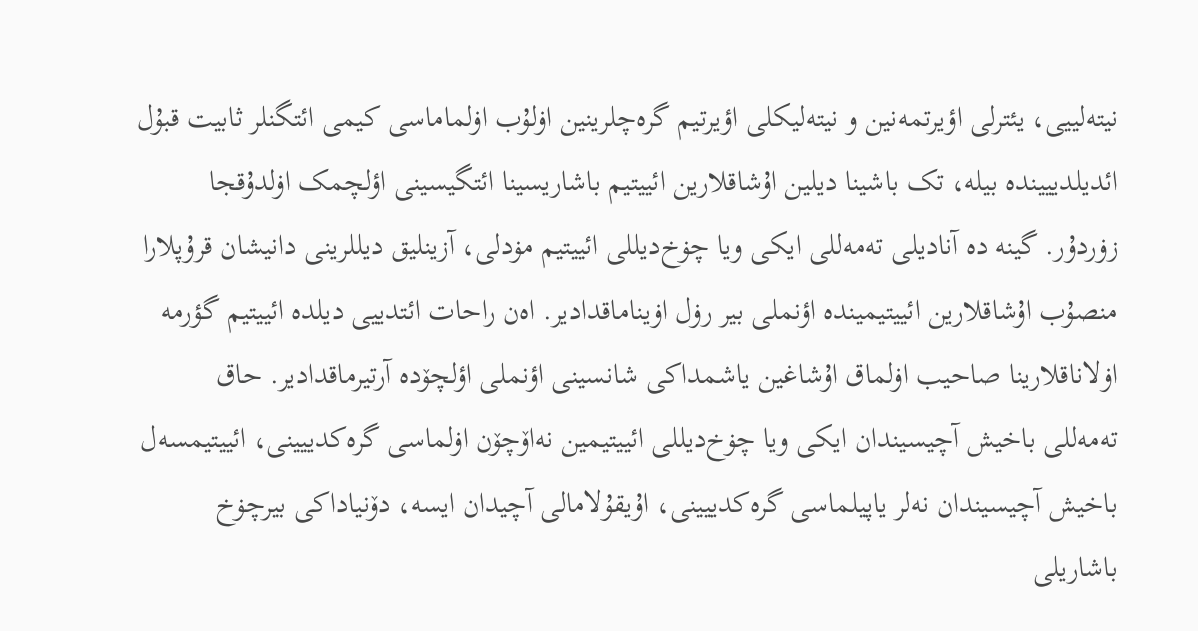نیته‌لییی، یئترلی اؤیرتمه‌نین و نیته‌لیکلی اؤیرتیم گره‌چلرینین اۏلۇب اۏلماماسی کیمی ائتگنلر ثابیت قبۇل ائدیلدییینده بیله، تک باشینا دیلین اۇشاقلارین ائییتیم باشاریسینا ائتگیسینی اؤلچمک اۏلدۇقجا زۏردۇر. گینه ده آنادیلی ته‌مه‌للی ایکی ویا چۏخ‌دیللی ائییتیم مۏدلی، آزینلیق دیللرینی دانیشان قرۇپلارا منصۇب اۇشاقلارین ائییتیمینده اؤنملی بیر رۏل اۏیناماقدادیر. اه‌ن راحات ائتدییی دیلده ائییتیم گؤرمه اۏلاناقلارینا صاحیب اۏلماق اۇشاغین یاشمداکی شانسینی اؤنملی اؤلچۆده آرتیرماقدادیر. حاق ته‌مه‌للی باخیش آچیسیندان ایکی ویا چۏخ‌دیللی ائییتیمین نه‌‌اۆچۆن اۏلماسی گره‌کدییینی، ائییتیمسه‌ل باخیش آچیسیندان نه‌لر یاپیلماسی گره‌کدییینی، اۇیقۇلامالی آچیدان ایسه، دۆنیاداکی بیرچۏخ باشاریلی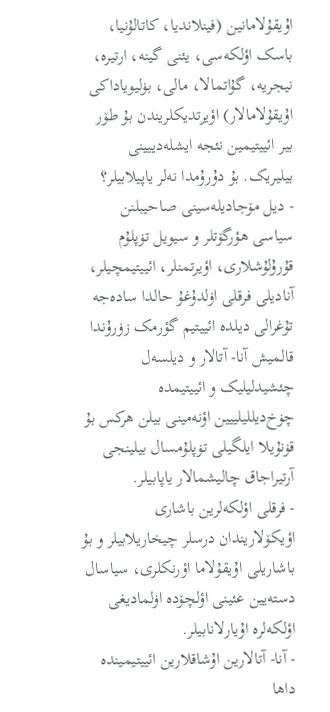اۇیقۇلامانین (فینلاندیا، کاتالۇنیا، باسک اؤلکه‌سی، یئنی گینه، ارتیره، نیجریه، گۇاتمالا، مالی، بۏلیویاداکی اۇیقۇلامالار) اؤیرتدیکلریندن بۇ طۆر بیر ائییتیمین نئجه ایشله‌دییینی بیلیریک. بۇ دۇرۇمدا نه‌لر یاپیلابیلر؟
- دیل مۆجادیله‌سینی صاحیبلنن سیاسی هؤرگۆتلر و سیویل تۏپلۇم قۇرۇلۇشلاری، اؤیرتمنلر، ائییتیمچیلر، آنادیلی فرقلی اۏلدۇغۇ حالدا ساده‌جه تۇغرالی دیلده ائییتیم گؤرمک زۏرۇندا قالمیش آنا- آتالار و دیلسه‌ل چئشیدلیلیک و ائییتیمده چۏخ‌دیللیلییین اؤنه‌مینی بیلن هرکس بۇ قۏنۇیلا ایلگیلی تۏپلۇمسال بیلینجی آرتیراجاق چالیشمالار یاپابیلر.
- فرقلی اؤلکه‌لرین باشاری اؤیکۆلاریندان درسلر چیخاریلابیلر و بۇ باشاریلی اۇیقۇلاما اؤرنکلری، سیاسال دسته‌یین عئینی اؤلچۆده اۏلمادیغی اؤلکه‌لره اۇیارلانابیلر.
- آنا- آتالارین اۇشاقلارین ائییتیمینده داها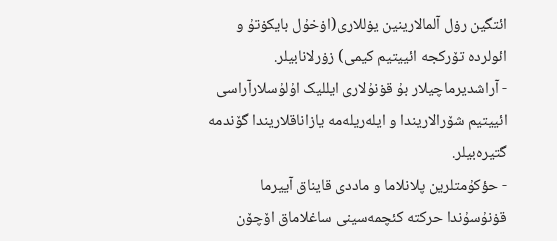ائتگین رۏل آلمالارینین یۏللاری(اۏخۇل بایکۏتۇ و ائولرده تۆرکجه ائییتیم کیمی) زۏرلانابیلر.
- آراشدیرماچیلار بۇ قۏنۇلاری ایللیک اۇلۇسلارآراسی ائییتیم شۆرالاریندا و ایله‌ریله‌مه یازاناقلاریندا گۆندمه گتیره‌بیلر.
- حؤکۇمتلرین پلانلاما و ماددی قایناق آییرما قۏنۇسۇندا حرکته کئچمه‌سینی ساغلاماق اۆچۆن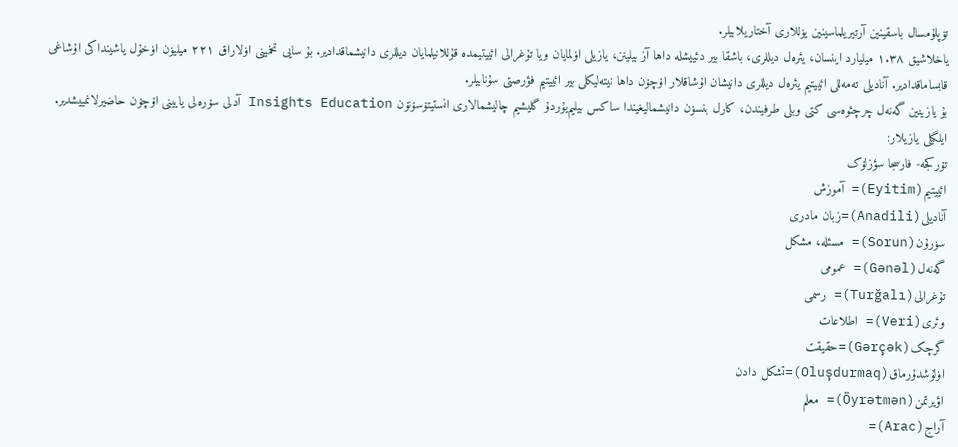تۏپلۇمسال باسقینین آرتیریلماسینین یۏللاری آختاریلابیلر.
یاخلاشیق ۱.۳۸ میلیارد اینسان، یئره‌ل دیللری، باشقا بیر دئییشله داها آز بیلینن، یازیلی اۏلمایان ویا تۇغرالی ائییتیمده قۇللانیلمایان دیللری دانیشماقدادیر. بۇ سایی تخمینی اۏلاراق ۲۲۱ میلیۏن اۏخۇل یاشینداکی اۇشاغی قابساماقدادیر. آنادیلی ته‌مه‌للی ائییتیم یئره‌ل دیللری دانیشان اۇشاقلار اۆچۆن داها نیته‌لیکلی بیر ائییتیم فؤرصتی سۇنابیلر.
بۇ یازینین گه‌نه‌ل چرچئوه‌سی کتی وبلی طرفیندن، کارل بنسۏن دانیشمالیغیندا ساکس بیلیم‌یۇردۇ گلیشیم چالیشمالاری انستیتۆسۆنۆن Insights Education آدلی سۆره‌لی یایینی اۆچۆن حاضیرلانمییشدیر.
ایلگیلی یازیلار:
تۆرکجه- فارسجا سؤزلۆک
ائییتیم(Eyitim)= آموزش
آنادیلی(Anadili)=زبان مادری
سۏرۇن(Sorun)= مسئله، مشکل
گه‌نه‌ل(Gənəl)= عمومی
تۇغرالی(Turğalı)= رسمی
وئری(Veri)= اطلاعات
گرچک(Gərçək)=حقیقت
اۏلۇشدۇرماق(Oluşdurmaq)=تشکل دادن
اؤیرتمن(Öyrətmən)= معلم
آراج(Arac)=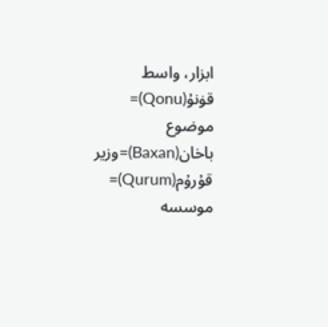ابزار، واسط
قۏنۇ(Qonu)= موضوع
باخان(Baxan)=وزیر
قۇرۇم(Qurum)= موسسه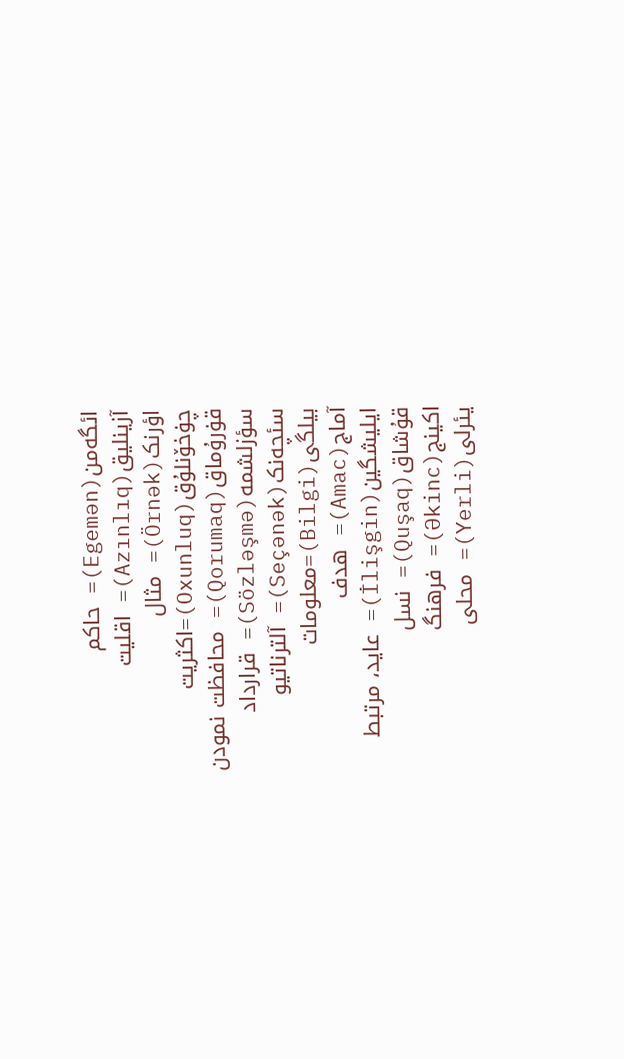ائگه‌من(Egemən)= حاکم‌
آزینلیق(Azınlıq)= اقلیت
اؤرنک(Örnək)= مثال
چۏخۆنلۇق(Oxunluq)=اکثریت
قۏرۇماق(Qorumaq)= محافظت نمودن
سؤزلشمه(Sözləşmə)= قرارداد
سئچه‌نک(Seçənək)= آلترناتیو
بیلگی(Bilgi)=معلومات
آماج(Amac)= هدف
ایلیشگین(İlişgin)= عاید، مرتبط
قۇشاق(Quşaq)= نسل
اکینج(Əkinc)= فرهنگ
یئرلی(Yerli)= محلی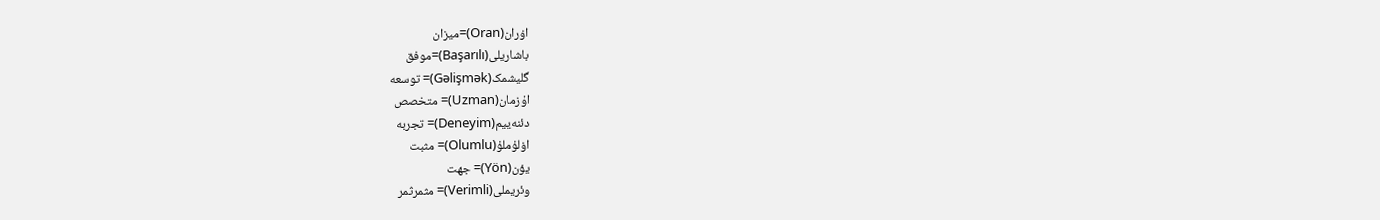اۏران(Oran)=میزان
باشاریلی(Başarılı)=موفق
گلیشمک(Gəlişmək)= توسعه
اۇزمان(Uzman)= متخصص
دئنه‌ییم(Deneyim)= تجربه
اۏلۇملۇ(Olumlu)= مثبت
یؤن(Yön)= جهت
وئریملی(Verimli)= مثمرثمر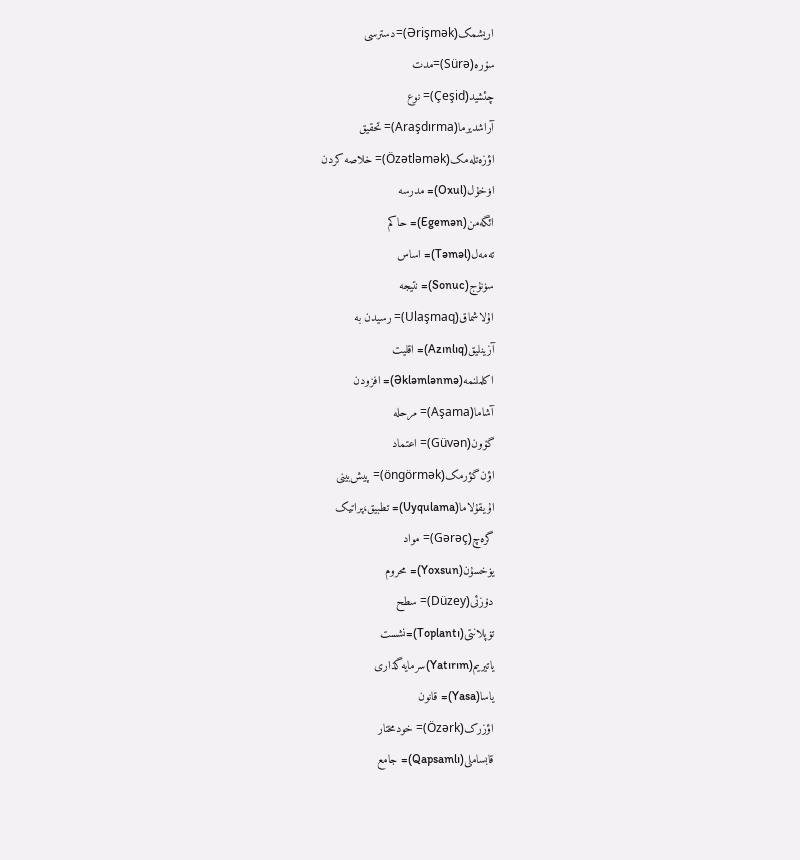اریشمک(Ərişmək)=دسترسی
سۆره(Sürə)=مدت
چئشید(Çeşid)= نوع
آراشدیرما(Araşdırma)= تحقیق
اؤزه‌تله‌مک(Özətləmək)= خلاصه کردن
اۏخۇل(Oxul)= مدرسه
ائگه‌من(Egemən)= حاکم‌
ته‌مه‌ل(Təməl)= اساس
سۏنۇج(Sonuc)= نتیجه
اۇلاشماق(Ulaşmaq)= رسیدن به
آزینلیق(Azınlıq)= اقلیت
اکلملنمه(Əkləmlənmə)= افزودن
آشاما(Aşama)= مرحله
گۆون(Güvən)= اعتماد
اؤن‌گؤرمک(öngörmək)= پیش‌بینی
اۇیقۇلاما(Uyqulama)= تطبیق،پراتیک
گره‌چ(Gərəç)= مواد
یۏخسۇن(Yoxsun)= محروم
دۆزئی(Düzey)= سطح
تۏپلانتی(Toplantı)=نشست
یاتیریم(Yatırım)سرمایه‌گذاری
یاسا(Yasa)= قانون
اؤزرک(Özərk)= خودمختار
قابساملی(Qapsamlı)= جامع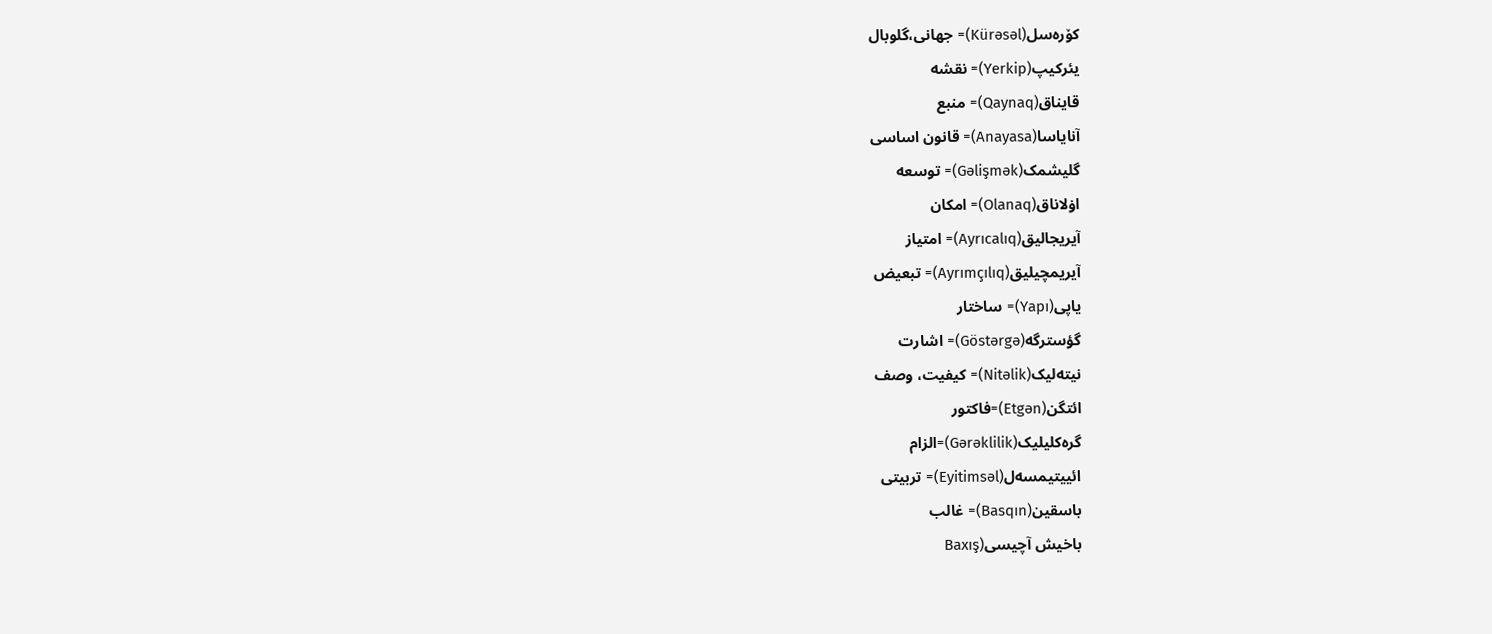کۆره‌سل(Kürəsəl)= جهانی،گلوبال
یئرکیپ(Yerkip)= نقشه
قایناق(Qaynaq)= منبع
آنایاسا(Anayasa)= قانون اساسی
گلیشمک(Gəlişmək)= توسعه
اۏلاناق(Olanaq)= امکان
آیریجالیق(Ayrıcalıq)= امتیاز
آیریمچیلیق(Ayrımçılıq)= تبعیض
یاپی(Yapı)= ساختار
گؤسترگه(Göstərgə)= اشارت
نیته‌لیک(Nitəlik)= کیفیت، وصف
ائتگن(Etgən)=فاکتور
گره‌کلیلیک(Gərəklilik)=الزام
ائییتیمسه‌ل(Eyitimsəl)= تربیتی
باسقین(Basqın)= غالب
باخیش آچیسی(Baxış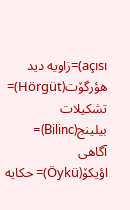açısı)=زاویه دید
هؤرگۆت(Hörgüt)= تشکیلات
بیلینج(Bilinc)= آگاهی
اؤیکۆ(Öykü)= حکایه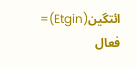ائتگین(Etgin)= فعال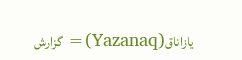یازاناق(Yazanaq)= گزارش